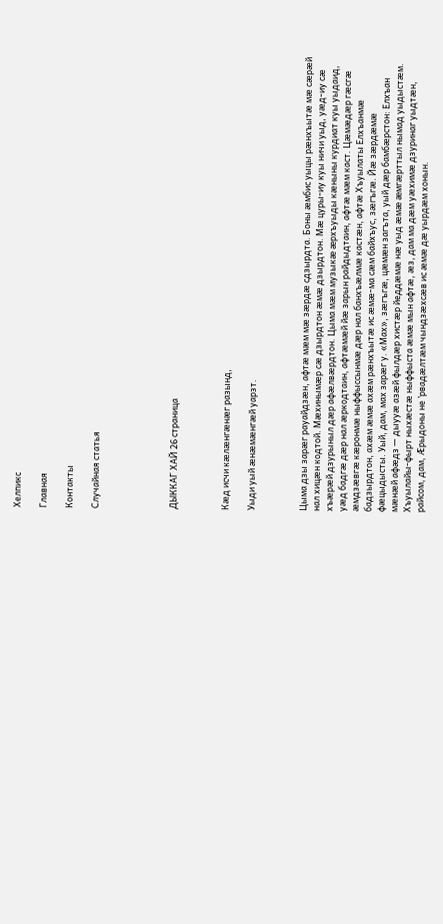Хелпикс

Главная

Контакты

Случайная статья





ДЫККАГ ХАЙ 26 страница



Кæд исчи кæлæнгæнæг разынд,

Уыди уый æнæмæнгæй уарзт.



Цыма дзы зарæг рауайдзæн, афтæ мæм мæ зæрдæ сдзырдта. Боны æмбис уыцы рæнхъытæ мæ сæрæй нал хицæн кодтой. Мæхинымæр сæ дзырдтон æмæ дзырдтон. Мæ цуры-иу куы ничи уыд, уæд-иу сæ хъæрæй дзурыныл дæр афæлвæрдтон. Цыма мæм музыкæ æрхъуыды кæныны курдиат куы уыдаид, уæд бадгæ дæр нал æркодтаин, афтæмæй йæ зарын райдыдтаин, афтæ мæм каст. Цæмæдæр гæсгæ æмдзæвгæ кæронмæ ныффыссынмæ дæр нал банхъæлмæ кастæн, афтæ Хъуылаты Елхъанмæ бадзырдтон, ахæм æмæ ахæм рæнхъытæ ис æмæ-ма сæм байхъус, зæгъгæ. Йæ зæрдæмæ фæцыдысты. Уый, дам, мах зарæг у. «Мах», зæгъгæ, цæмæн загъта, уый дæр бамбæрстон: Елхъан мæнæй афæдз — дыууæ азæй фылдæр хистæр йеддæмæ нæ уыд æмæ æмгæрттыл нымад уыдыстæм. Хъуылайы-фырт ныхæстæ ныффыста æмæ мын афтæ, æз, дам ма дæм уæхимæ дзуринаг уыдтæн, райсом, дам, Æрыдоны не ’рвадæлтæм чындзæхсæв ис æмæ дæ уырдæм хонын.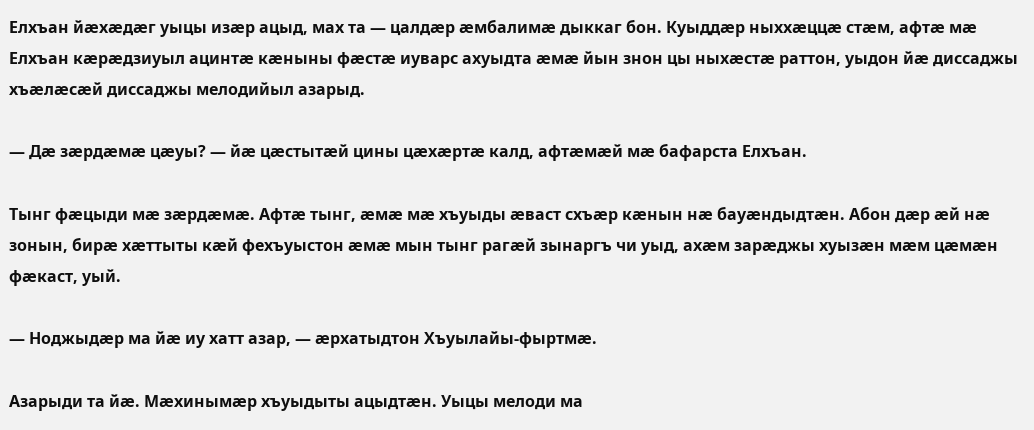Елхъан йæхæдæг уыцы изæр ацыд, мах та — цалдæр æмбалимæ дыккаг бон. Куыддæр ныххæццæ стæм, афтæ мæ Елхъан кæрæдзиуыл ацинтæ кæныны фæстæ иуварс ахуыдта æмæ йын знон цы ныхæстæ раттон, уыдон йæ диссаджы хъæлæсæй диссаджы мелодийыл азарыд.

— Дæ зæрдæмæ цæуы? — йæ цæстытæй цины цæхæртæ калд, афтæмæй мæ бафарста Елхъан.

Тынг фæцыди мæ зæрдæмæ. Афтæ тынг, æмæ мæ хъуыды æваст схъæр кæнын нæ бауæндыдтæн. Абон дæр æй нæ зонын, бирæ хæттыты кæй фехъуыстон æмæ мын тынг рагæй зынаргъ чи уыд, ахæм зарæджы хуызæн мæм цæмæн фæкаст, уый.

— Ноджыдæр ма йæ иу хатт азар, — æрхатыдтон Хъуылайы-фыртмæ.

Азарыди та йæ. Мæхинымæр хъуыдыты ацыдтæн. Уыцы мелоди ма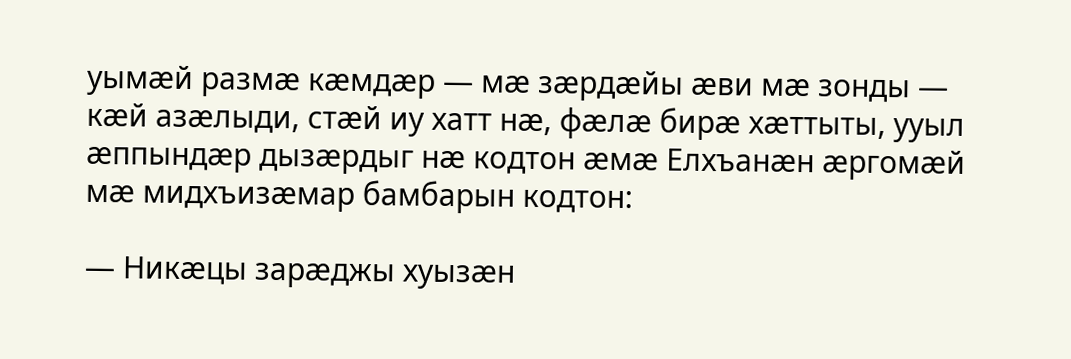уымæй размæ кæмдæр — мæ зæрдæйы æви мæ зонды — кæй азæлыди, стæй иу хатт нæ, фæлæ бирæ хæттыты, ууыл æппындæр дызæрдыг нæ кодтон æмæ Елхъанæн æргомæй мæ мидхъизæмар бамбарын кодтон:

— Никæцы зарæджы хуызæн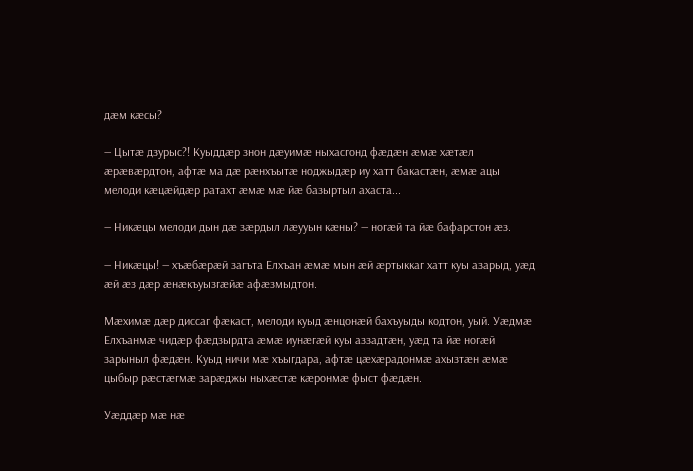дæм кæсы?

— Цытæ дзурыс?! Куыддæр знон дæуимæ ныхасгонд фæдæн æмæ хæтæл æрæвæрдтон, афтæ ма дæ рæнхъытæ ноджыдæр иу хатт бакастæн, æмæ ацы мелоди кæцæйдæр ратахт æмæ мæ йæ базыртыл ахаста...

— Никæцы мелоди дын дæ зæрдыл лæууын кæны? — ногæй та йæ бафарстон æз.

— Никæцы! — хъæбæрæй загъта Елхъан æмæ мын æй æртыккаг хатт куы азарыд, уæд æй æз дæр æнæкъуызгæйæ афæзмыдтон.

Мæхимæ дæр диссаг фæкаст, мелоди куыд æнцонæй бахъуыды кодтон, уый. Уæдмæ Елхъанмæ чидæр фæдзырдта æмæ иунæгæй куы аззадтæн, уæд та йæ ногæй зарыныл фæдæн. Куыд ничи мæ хъыгдара, афтæ цæхæрадонмæ ахызтæн æмæ цыбыр рæстæгмæ зарæджы ныхæстæ кæронмæ фыст фæдæн.

Уæддæр мæ нæ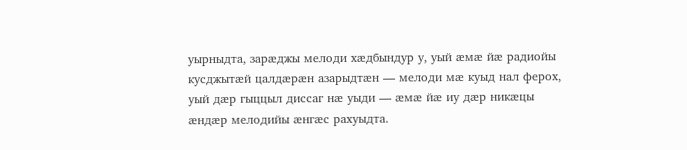уырныдта, зарæджы мелоди хæдбындур у, уый æмæ йæ радиойы кусджытæй цалдæрæн азарыдтæн — мелоди мæ куыд нал ферох, уый дæр гыццыл диссаг нæ уыди — æмæ йæ иу дæр никæцы æндæр мелодийы æнгæс рахуыдта.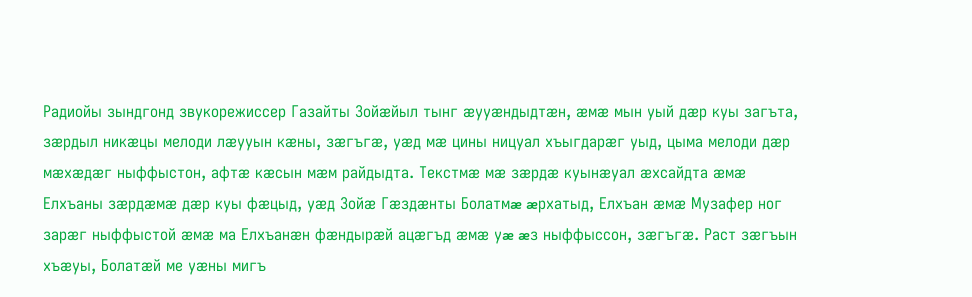Радиойы зындгонд звукорежиссер Газайты Зойæйыл тынг æууæндыдтæн, æмæ мын уый дæр куы загъта, зæрдыл никæцы мелоди лæууын кæны, зæгъгæ, уæд мæ цины ницуал хъыгдарæг уыд, цыма мелоди дæр мæхæдæг ныффыстон, афтæ кæсын мæм райдыдта. Текстмæ мæ зæрдæ куынæуал æхсайдта æмæ Елхъаны зæрдæмæ дæр куы фæцыд, уæд Зойæ Гæздæнты Болатмæ æрхатыд, Елхъан æмæ Музафер ног зарæг ныффыстой æмæ ма Елхъанæн фæндырæй ацæгъд æмæ уæ æз ныффыссон, зæгъгæ. Раст зæгъын хъæуы, Болатæй ме уæны мигъ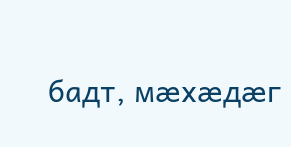бадт, мæхæдæг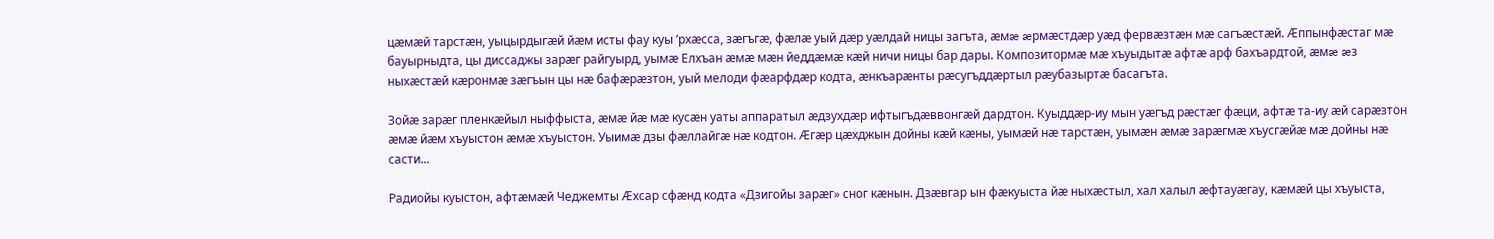цæмæй тарстæн, уыцырдыгæй йæм исты фау куы ’рхæсса, зæгъгæ, фæлæ уый дæр уæлдай ницы загъта, æмæ æрмæстдæр уæд фервæзтæн мæ сагъæстæй. Æппынфæстаг мæ бауырныдта, цы диссаджы зарæг райгуырд, уымæ Елхъан æмæ мæн йеддæмæ кæй ничи ницы бар дары. Композитормæ мæ хъуыдытæ афтæ арф бахъардтой, æмæ æз ныхæстæй кæронмæ зæгъын цы нæ бафæрæзтон, уый мелоди фæарфдæр кодта, æнкъарæнты рæсугъддæртыл рæубазыртæ басагъта.

Зойæ зарæг пленкæйыл ныффыста, æмæ йæ мæ кусæн уаты аппаратыл æдзухдæр ифтыгъдæввонгæй дардтон. Куыддæр-иу мын уæгъд рæстæг фæци, афтæ та-иу æй сарæзтон æмæ йæм хъуыстон æмæ хъуыстон. Уыимæ дзы фæллайгæ нæ кодтон. Æгæр цæхджын дойны кæй кæны, уымæй нæ тарстæн, уымæн æмæ зарæгмæ хъусгæйæ мæ дойны нæ састи...

Радиойы куыстон, афтæмæй Чеджемты Æхсар сфæнд кодта «Дзигойы зарæг» сног кæнын. Дзæвгар ын фæкуыста йæ ныхæстыл, хал халыл æфтауæгау, кæмæй цы хъуыста,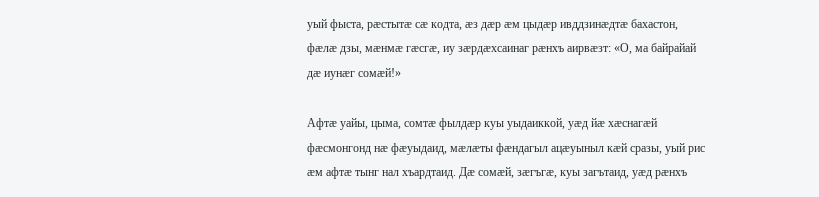уый фыста, рæстытæ сæ кодта, æз дæр æм цыдæр ивддзинæдтæ бахастон, фæлæ дзы, мæнмæ гæсгæ, иу зæрдæхсаинаг рæнхъ аирвæзт: «О, ма байрайай дæ иунæг сомæй!»

Афтæ уайы, цыма, сомтæ фылдæр куы уыдаиккой, уæд йæ хæснагæй фæсмонгонд нæ фæуыдаид, мæлæты фæндагыл ацæуыныл кæй сразы, уый рис æм афтæ тынг нал хъардтаид. Дæ сомæй, зæгъгæ, куы загътаид, уæд рæнхъ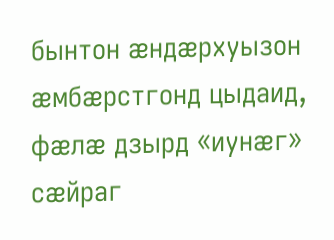бынтон æндæрхуызон æмбæрстгонд цыдаид, фæлæ дзырд «иунæг» сæйраг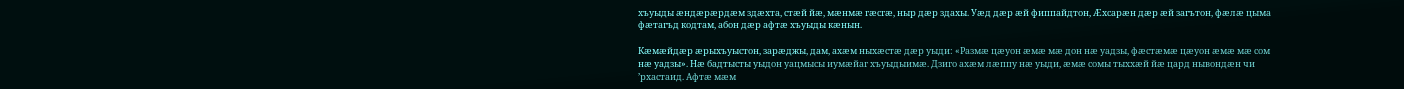хъуыды æндæрæрдæм здæхта, стæй йæ, мæнмæ гæсгæ, ныр дæр здахы. Уæд дæр æй фиппайдтон, Æхсарæн дæр æй загътон, фæлæ цыма фæтагъд кодтам, абон дæр афтæ хъуыды кæнын.

Кæмæйдæр æрыхъуыстон, зарæджы, дам, ахæм ныхæстæ дæр уыди: «Размæ цæуон æмæ мæ дон нæ уадзы, фæстæмæ цæуон æмæ мæ сом нæ уадзы». Нæ бадтысты уыдон уацмысы иумæйаг хъуыдыимæ. Дзиго ахæм лæппу нæ уыди, æмæ сомы тыххæй йæ цард нывондæн чи ’рхастаид. Афтæ мæм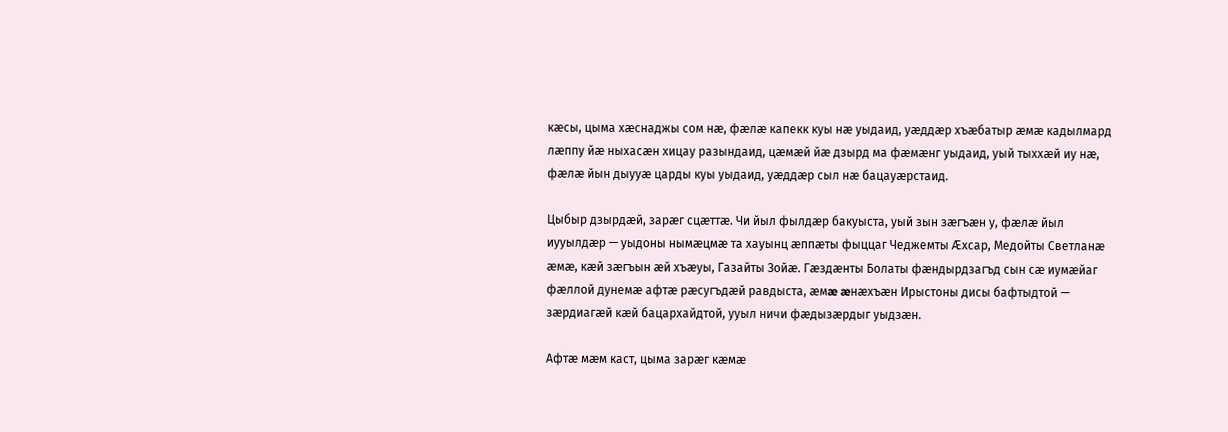кæсы, цыма хæснаджы сом нæ, фæлæ капекк куы нæ уыдаид, уæддæр хъæбатыр æмæ кадылмард лæппу йæ ныхасæн хицау разындаид, цæмæй йæ дзырд ма фæмæнг уыдаид, уый тыххæй иу нæ, фæлæ йын дыууæ царды куы уыдаид, уæддæр сыл нæ бацауæрстаид.

Цыбыр дзырдæй, зарæг сцæттæ. Чи йыл фылдæр бакуыста, уый зын зæгъæн у, фæлæ йыл иууылдæр — уыдоны нымæцмæ та хауынц æппæты фыццаг Чеджемты Æхсар, Медойты Светланæ æмæ, кæй зæгъын æй хъæуы, Газайты Зойæ. Гæздæнты Болаты фæндырдзагъд сын сæ иумæйаг фæллой дунемæ афтæ рæсугъдæй равдыста, æмæ æнæхъæн Ирыстоны дисы бафтыдтой — зæрдиагæй кæй бацархайдтой, ууыл ничи фæдызæрдыг уыдзæн.

Афтæ мæм каст, цыма зарæг кæмæ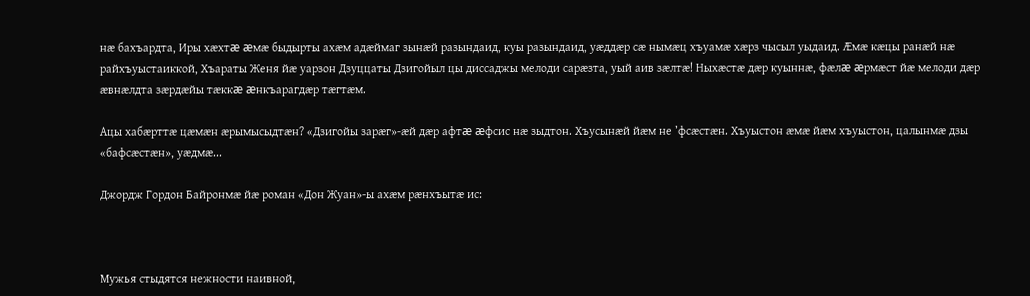нæ бахъардта, Иры хæхтæ æмæ быдырты ахæм адæймаг зынæй разындаид, куы разындаид, уæддæр сæ нымæц хъуамæ хæрз чысыл уыдаид. Æмæ кæцы ранæй нæ райхъуыстаиккой, Хъараты Женя йæ уарзон Дзуццаты Дзигойыл цы диссаджы мелоди сарæзта, уый аив зæлтæ! Ныхæстæ дæр куыннæ, фæлæ æрмæст йæ мелоди дæр æвнæлдта зæрдæйы тæккæ æнкъарагдæр тæгтæм.

Ацы хабæрттæ цæмæн æрымысыдтæн? «Дзигойы зарæг»-æй дæр афтæ æфсис нæ зыдтон. Хъусынæй йæм не ’фсæстæн. Хъуыстон æмæ йæм хъуыстон, цалынмæ дзы «бафсæстæн», уæдмæ...

Джордж Гордон Байронмæ йæ роман «Дон Жуан»-ы ахæм рæнхъытæ ис:



Мужья стыдятся нежности наивной,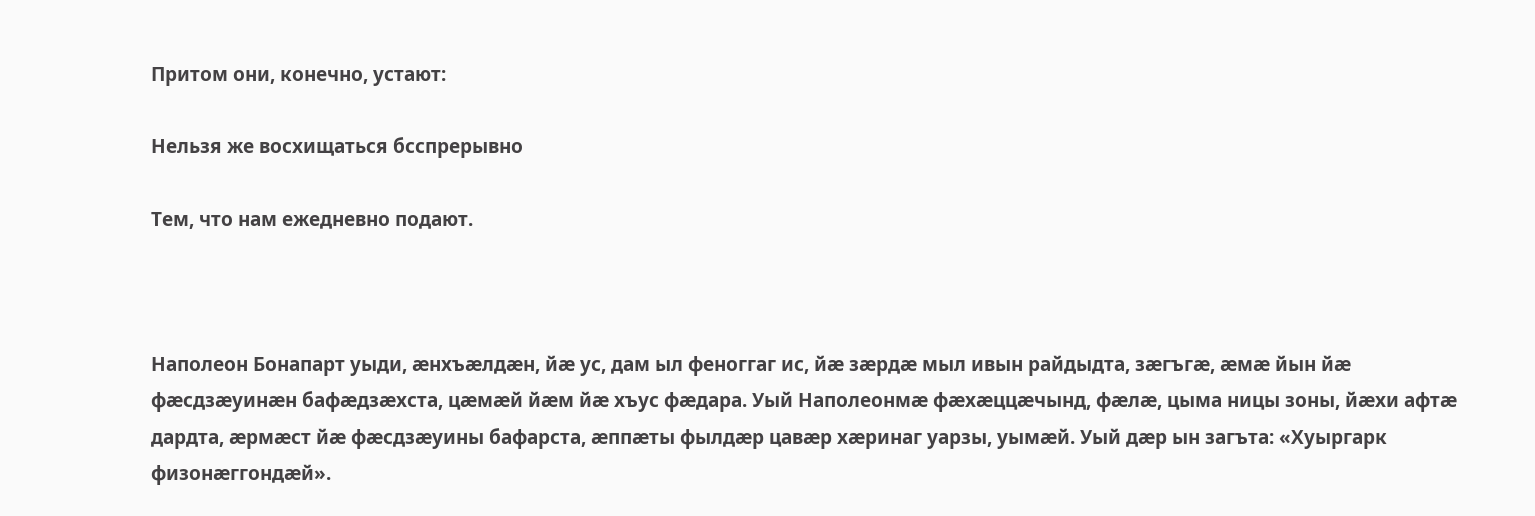Притом они, конечно, устают:

Нельзя же восхищаться бсспрерывно

Тем, что нам ежедневно подают.



Наполеон Бонапарт уыди, æнхъæлдæн, йæ ус, дам ыл феноггаг ис, йæ зæрдæ мыл ивын райдыдта, зæгъгæ, æмæ йын йæ фæсдзæуинæн бафæдзæхста, цæмæй йæм йæ хъус фæдара. Уый Наполеонмæ фæхæццæчынд, фæлæ, цыма ницы зоны, йæхи афтæ дардта, æрмæст йæ фæсдзæуины бафарста, æппæты фылдæр цавæр хæринаг уарзы, уымæй. Уый дæр ын загъта: «Хуыргарк физонæггондæй».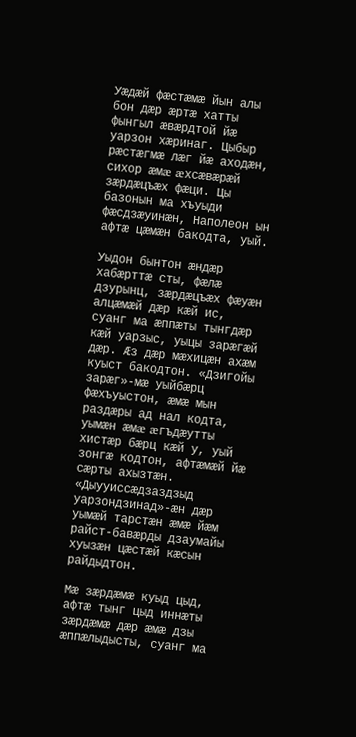Уæдæй фæстæмæ йын алы бон дæр æртæ хатты фынгыл æвæрдтой йæ уарзон хæринаг. Цыбыр рæстæгмæ лæг йæ аходæн, сихор æмæ æхсæвæрæй зæрдæцъæх фæци. Цы базонын ма хъуыди фæсдзæуинæн, Наполеон ын афтæ цæмæн бакодта, уый.

Уыдон бынтон æндæр хабæрттæ сты, фæлæ дзурынц, зæрдæцъæх фæуæн алцæмæй дæр кæй ис, суанг ма æппæты тынгдæр кæй уарзыс, уыцы зарæгæй дæр. Æз дæр мæхицæн ахæм куыст бакодтон. «Дзигойы зарæг»-мæ уыйбæрц фæхъуыстон, æмæ мын раздæры ад нал кодта, уымæн æмæ æгъдæутты хистæр бæрц кæй у, уый зонгæ кодтон, афтæмæй йæ сæрты ахызтæн. «Дыууиссæдзаздзыд уарзондзинад»-æн дæр уымæй тарстæн æмæ йæм райст-бавæрды дзаумайы хуызæн цæстæй кæсын райдыдтон.

Мæ зæрдæмæ куыд цыд, афтæ тынг цыд иннæты зæрдæмæ дæр æмæ дзы æппæлыдысты, суанг ма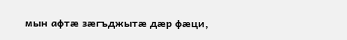мын афтæ зæгъджытæ дæр фæци,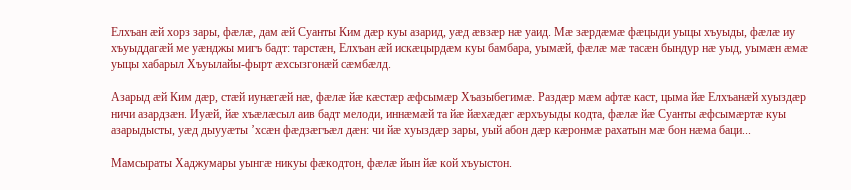Елхъан æй хорз зары, фæлæ, дам æй Суанты Ким дæр куы азарид, уæд æвзæр нæ уаид. Мæ зæрдæмæ фæцыди уыцы хъуыды, фæлæ иу хъуыддагæй ме уæнджы мигъ бадт: тарстæн, Елхъан æй искæцырдæм куы бамбара, уымæй, фæлæ мæ тасæн бындур нæ уыд, уымæн æмæ уыцы хабарыл Хъуылайы-фырт æхсызгонæй сæмбæлд.

Азарыд æй Ким дæр, стæй иунæгæй нæ, фæлæ йæ кæстæр æфсымæр Хъазыбегимæ. Раздæр мæм афтæ каст, цыма йæ Елхъанæй хуыздæр ничи азардзæн. Иуæй, йæ хъæлæсыл аив бадт мелоди, иннæмæй та йæ йæхæдæг æрхъуыды кодта, фæлæ йæ Суанты æфсымæртæ куы азарыдысты, уæд дыууæты ’хсæн фæдзæгъæл дæн: чи йæ хуыздæр зары, уый абон дæр кæронмæ рахатын мæ бон нæма баци...

Мамсыраты Хаджумары уынгæ никуы фæкодтон, фæлæ йын йæ кой хъуыстон.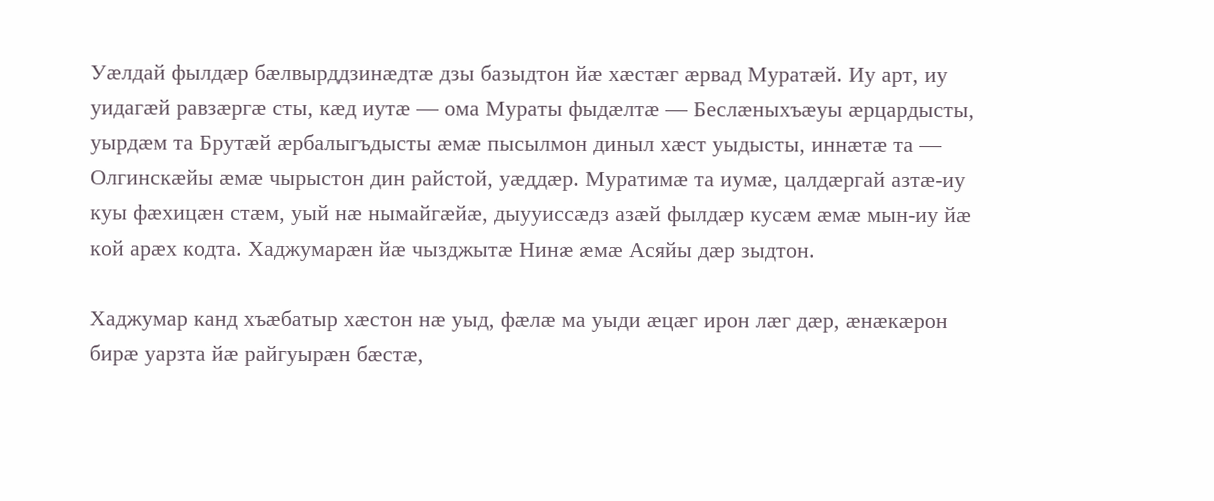Уæлдай фылдæр бæлвырддзинæдтæ дзы базыдтон йæ хæстæг æрвад Муратæй. Иу арт, иу уидагæй равзæргæ сты, кæд иутæ — ома Мураты фыдæлтæ — Беслæныхъæуы æрцардысты, уырдæм та Брутæй æрбалыгъдысты æмæ пысылмон диныл хæст уыдысты, иннæтæ та — Олгинскæйы æмæ чырыстон дин райстой, уæддæр. Муратимæ та иумæ, цалдæргай азтæ-иу куы фæхицæн стæм, уый нæ нымайгæйæ, дыууиссæдз азæй фылдæр кусæм æмæ мын-иу йæ кой арæх кодта. Хаджумарæн йæ чызджытæ Нинæ æмæ Асяйы дæр зыдтон.

Хаджумар канд хъæбатыр хæстон нæ уыд, фæлæ ма уыди æцæг ирон лæг дæр, æнæкæрон бирæ уарзта йæ райгуырæн бæстæ,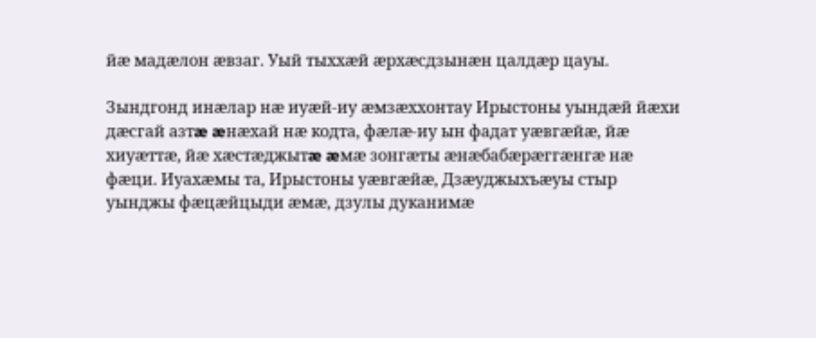йæ мадæлон æвзаг. Уый тыххæй æрхæсдзынæн цалдæр цауы.

Зындгонд инæлар нæ иуæй-иу æмзæххонтау Ирыстоны уындæй йæхи дæсгай азтæ æнæхай нæ кодта, фæлæ-иу ын фадат уæвгæйæ, йæ хиуæттæ, йæ хæстæджытæ æмæ зонгæты æнæбабæрæггæнгæ нæ фæци. Иуахæмы та, Ирыстоны уæвгæйæ, Дзæуджыхъæуы стыр уынджы фæцæйцыди æмæ, дзулы дуканимæ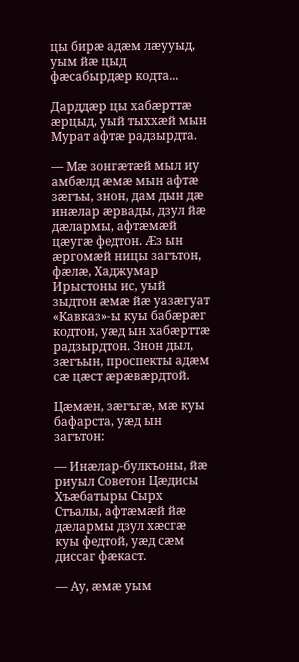цы бирæ адæм лæууыд, уым йæ цыд фæсабырдæр кодта...

Дарддæр цы хабæрттæ æрцыд, уый тыххæй мын Мурат афтæ радзырдта.

— Мæ зонгæтæй мыл иу амбæлд æмæ мын афтæ зæгъы, знон, дам дын дæ инæлар æрвады, дзул йæ дæлармы, афтæмæй цæугæ федтон. Æз ын æргомæй ницы загътон, фæлæ, Хаджумар Ирыстоны ис, уый зыдтон æмæ йæ уазæгуат «Кавказ»-ы куы бабæрæг кодтон, уæд ын хабæрттæ радзырдтон. Знон дыл, зæгъын, проспекты адæм сæ цæст æрæвæрдтой.

Цæмæн, зæгъгæ, мæ куы бафарста, уæд ын загътон:

— Инæлар-булкъоны, йæ риуыл Советон Цæдисы Хъæбатыры Сырх Стъалы, афтæмæй йæ дæлармы дзул хæсгæ куы федтой, уæд сæм диссаг фæкаст.

— Ау, æмæ уым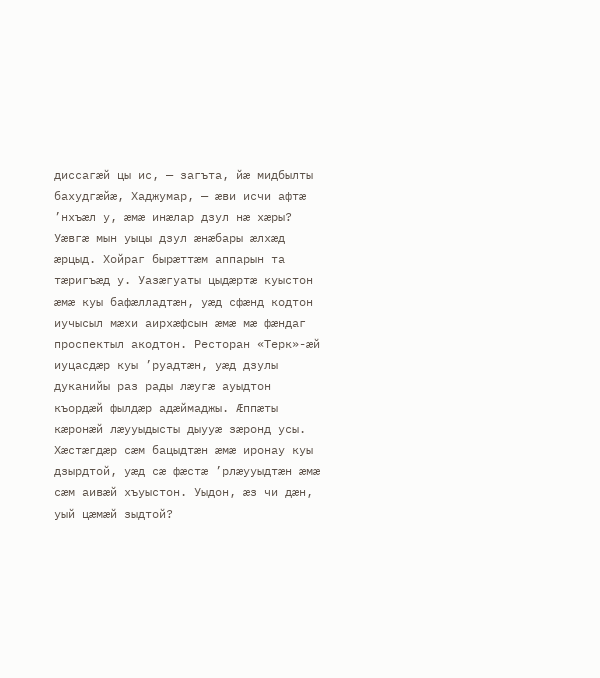диссагæй цы ис, — загъта, йæ мидбылты бахудгæйæ, Хаджумар, — æви исчи афтæ ’нхъæл у, æмæ инæлар дзул нæ хæры? Уæвгæ мын уыцы дзул æнæбары æлхæд æрцыд. Хойраг бырæттæм аппарын та тæригъæд у. Уазæгуаты цыдæртæ куыстон æмæ куы бафæлладтæн, уæд сфæнд кодтон иучысыл мæхи аирхæфсын æмæ мæ фæндаг проспектыл акодтон. Ресторан «Терк»-æй иуцасдæр куы ’руадтæн, уæд дзулы дуканийы раз рады лæугæ ауыдтон къордæй фылдæр адæймаджы. Æппæты кæронæй лæууыдысты дыууæ зæронд усы. Хæстæгдæр сæм бацыдтæн æмæ иронау куы дзырдтой, уæд сæ фæстæ ’рлæууыдтæн æмæ сæм аивæй хъуыстон. Уыдон, æз чи дæн, уый цæмæй зыдтой?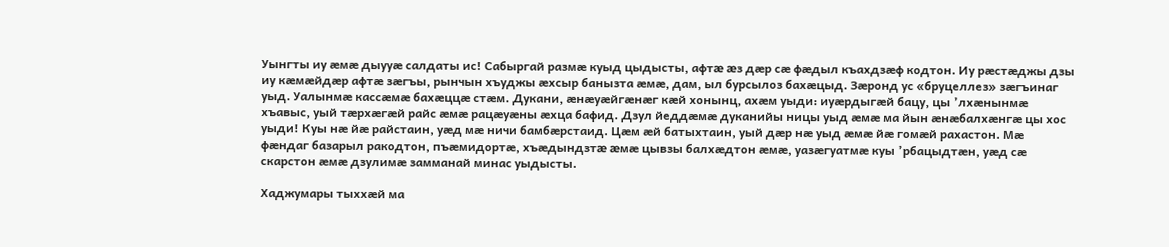Уынгты иу æмæ дыууæ салдаты ис! Сабыргай размæ куыд цыдысты, афтæ æз дæр сæ фæдыл къахдзæф кодтон. Иу рæстæджы дзы иу кæмæйдæр афтæ зæгъы, рынчын хъуджы æхсыр банызта æмæ, дам, ыл бурсылоз бахæцыд. Зæронд ус «бруцеллез» зæгъинаг уыд. Уалынмæ кассæмæ бахæццæ стæм. Дукани, æнæуæйгæнæг кæй хонынц, ахæм уыди: иуæрдыгæй бацу, цы ’лхæнынмæ хъавыс, уый тæрхæгæй райс æмæ рацæуæны æхца бафид. Дзул йеддæмæ дуканийы ницы уыд æмæ ма йын æнæбалхæнгæ цы хос уыди! Куы нæ йæ райстаин, уæд мæ ничи бамбæрстаид. Цæм æй батыхтаин, уый дæр нæ уыд æмæ йæ гомæй рахастон. Мæ фæндаг базарыл ракодтон, пъæмидортæ, хъæдындзтæ æмæ цывзы балхæдтон æмæ, уазæгуатмæ куы ’рбацыдтæн, уæд сæ скарстон æмæ дзулимæ замманай минас уыдысты.

Хаджумары тыххæй ма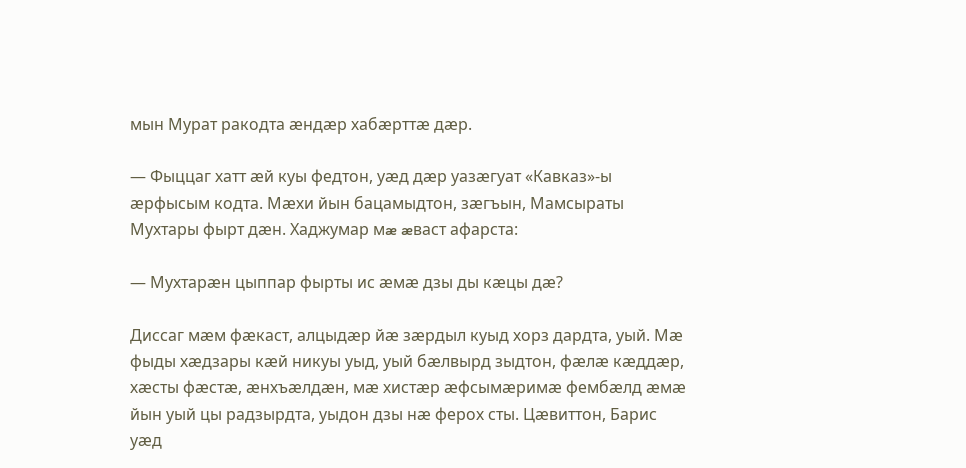мын Мурат ракодта æндæр хабæрттæ дæр.

— Фыццаг хатт æй куы федтон, уæд дæр уазæгуат «Кавказ»-ы æрфысым кодта. Мæхи йын бацамыдтон, зæгъын, Мамсыраты Мухтары фырт дæн. Хаджумар мæ æваст афарста:

— Мухтарæн цыппар фырты ис æмæ дзы ды кæцы дæ?

Диссаг мæм фæкаст, алцыдæр йæ зæрдыл куыд хорз дардта, уый. Мæ фыды хæдзары кæй никуы уыд, уый бæлвырд зыдтон, фæлæ кæддæр, хæсты фæстæ, æнхъæлдæн, мæ хистæр æфсымæримæ фембæлд æмæ йын уый цы радзырдта, уыдон дзы нæ ферох сты. Цæвиттон, Барис уæд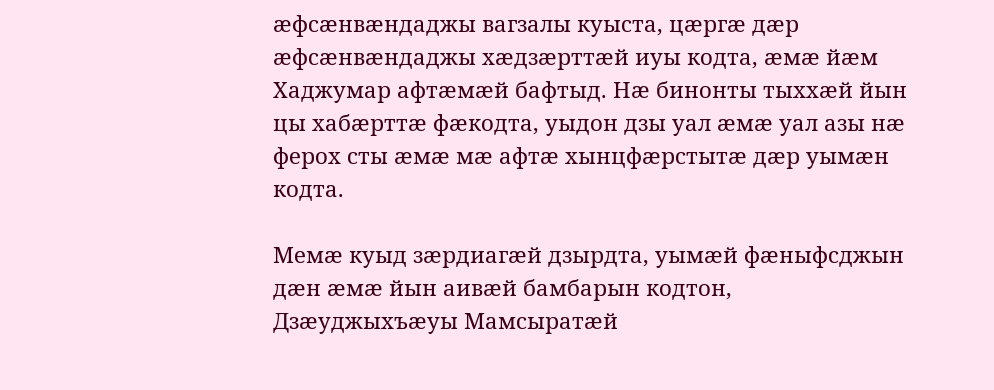æфсæнвæндаджы вагзалы куыста, цæргæ дæр æфсæнвæндаджы хæдзæрттæй иуы кодта, æмæ йæм Хаджумар афтæмæй бафтыд. Нæ бинонты тыххæй йын цы хабæрттæ фæкодта, уыдон дзы уал æмæ уал азы нæ ферох сты æмæ мæ афтæ хынцфæрстытæ дæр уымæн кодта.

Мемæ куыд зæрдиагæй дзырдта, уымæй фæныфсджын дæн æмæ йын аивæй бамбарын кодтон, Дзæуджыхъæуы Мамсыратæй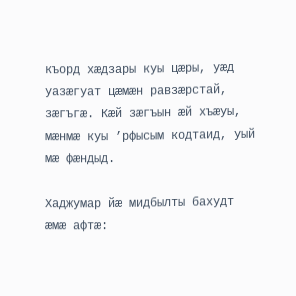къорд хæдзары куы цæры, уæд уазæгуат цæмæн равзæрстай, зæгъгæ. Кæй зæгъын æй хъæуы, мæнмæ куы ’рфысым кодтаид, уый мæ фæндыд.

Хаджумар йæ мидбылты бахудт æмæ афтæ: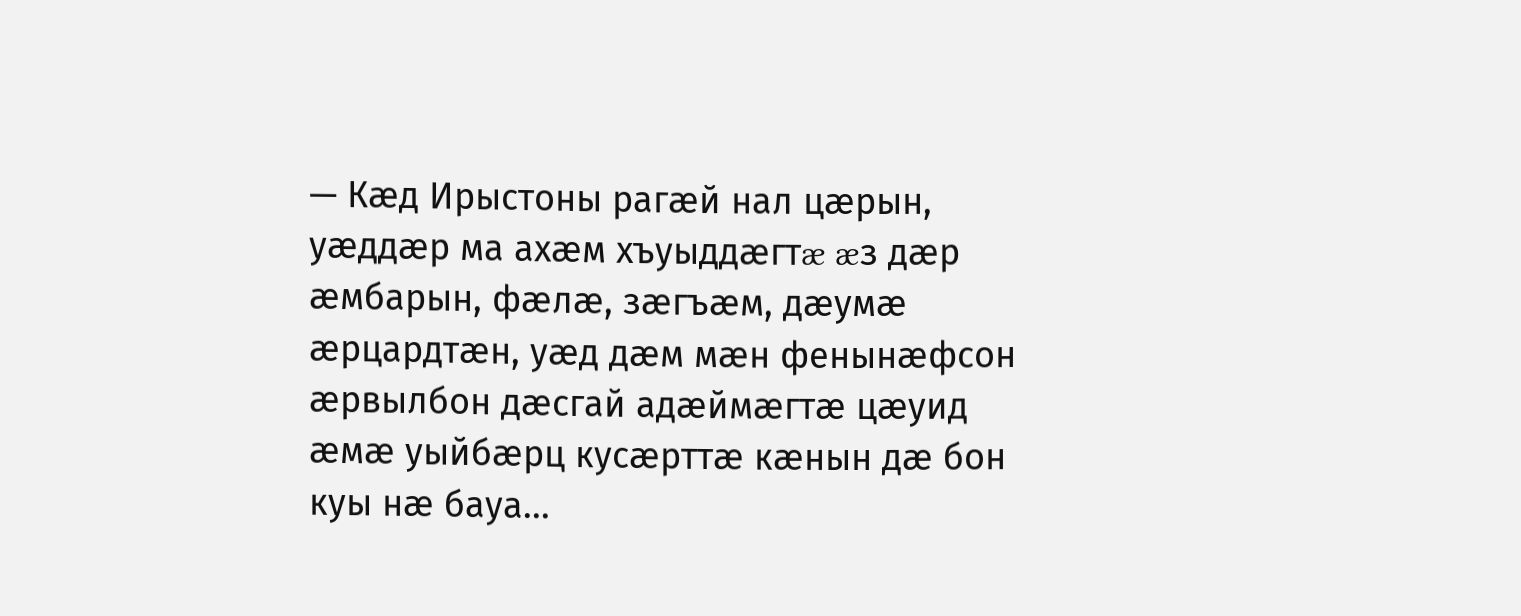— Кæд Ирыстоны рагæй нал цæрын, уæддæр ма ахæм хъуыддæгтæ æз дæр æмбарын, фæлæ, зæгъæм, дæумæ æрцардтæн, уæд дæм мæн фенынæфсон æрвылбон дæсгай адæймæгтæ цæуид æмæ уыйбæрц кусæрттæ кæнын дæ бон куы нæ бауа...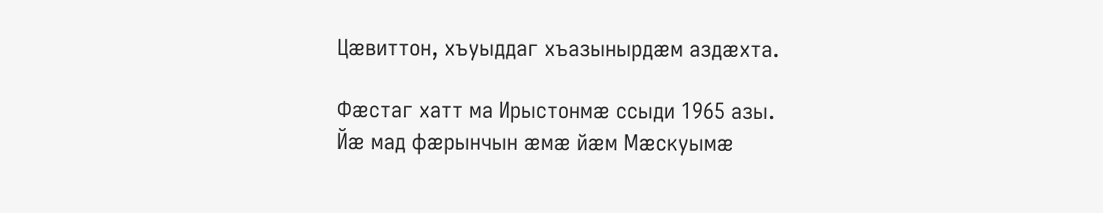Цæвиттон, хъуыддаг хъазынырдæм аздæхта.

Фæстаг хатт ма Ирыстонмæ ссыди 1965 азы. Йæ мад фæрынчын æмæ йæм Мæскуымæ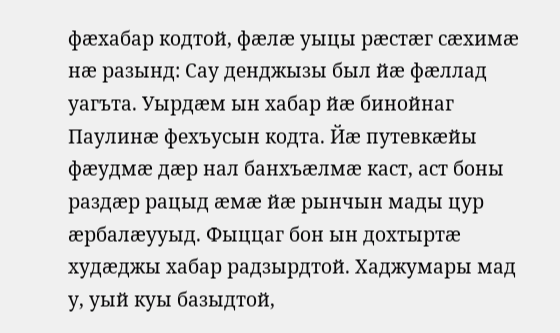фæхабар кодтой, фæлæ уыцы рæстæг сæхимæ нæ разынд: Сау денджызы был йæ фæллад уагъта. Уырдæм ын хабар йæ бинойнаг Паулинæ фехъусын кодта. Йæ путевкæйы фæудмæ дæр нал банхъæлмæ каст, аст боны раздæр рацыд æмæ йæ рынчын мады цур æрбалæууыд. Фыццаг бон ын дохтыртæ худæджы хабар радзырдтой. Хаджумары мад у, уый куы базыдтой,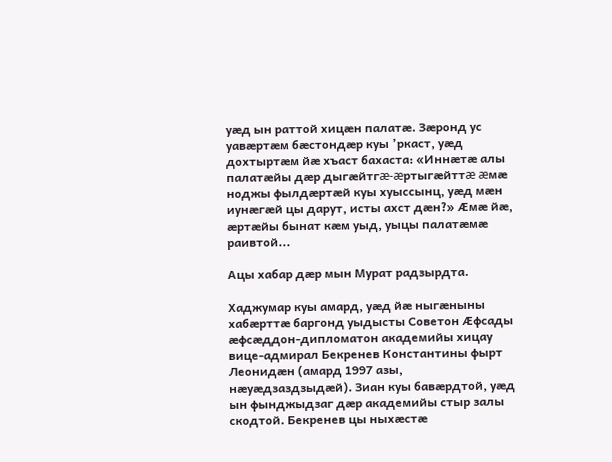уæд ын раттой хицæн палатæ. Зæронд ус уавæртæм бæстондæр куы ’ркаст, уæд дохтыртæм йæ хъаст бахаста: «Иннæтæ алы палатæйы дæр дыгæйтгæ-æртыгæйттæ æмæ ноджы фылдæртæй куы хуыссынц, уæд мæн иунæгæй цы дарут, исты ахст дæн?» Æмæ йæ, æртæйы бынат кæм уыд, уыцы палатæмæ раивтой...

Ацы хабар дæр мын Мурат радзырдта.

Хаджумар куы амард, уæд йæ ныгæныны хабæрттæ баргонд уыдысты Советон Æфсады æфсæддон-дипломатон академийы хицау вице-адмирал Бекренев Константины фырт Леонидæн (амард 1997 азы, нæуæдзаздзыдæй). Зиан куы бавæрдтой, уæд ын фынджыдзаг дæр академийы стыр залы скодтой. Бекренев цы ныхæстæ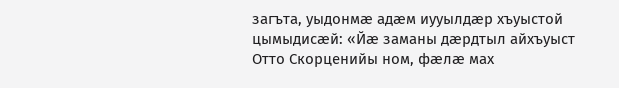загъта, уыдонмæ адæм иууылдæр хъуыстой цымыдисæй: «Йæ заманы дæрдтыл айхъуыст Отто Скорценийы ном, фæлæ мах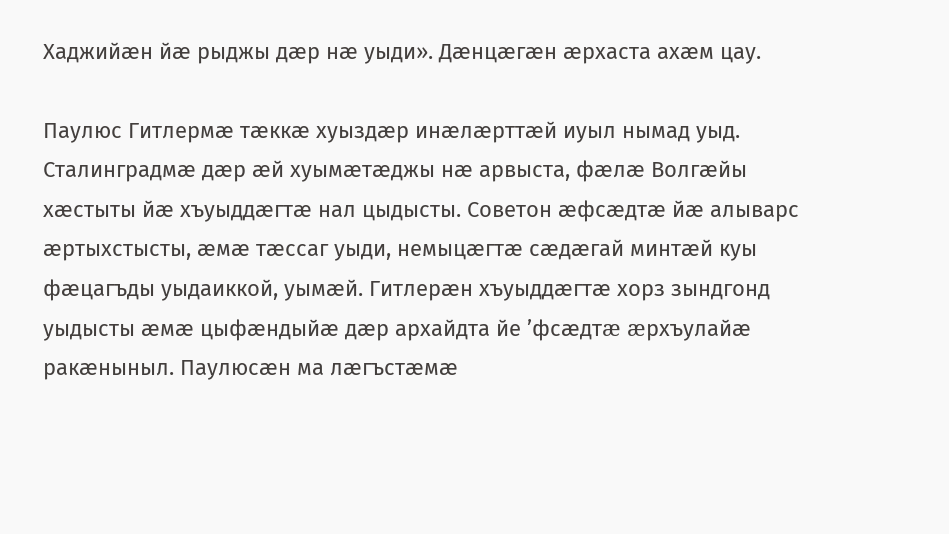Хаджийæн йæ рыджы дæр нæ уыди». Дæнцæгæн æрхаста ахæм цау.

Паулюс Гитлермæ тæккæ хуыздæр инæлæрттæй иуыл нымад уыд. Сталинградмæ дæр æй хуымæтæджы нæ арвыста, фæлæ Волгæйы хæстыты йæ хъуыддæгтæ нал цыдысты. Советон æфсæдтæ йæ алыварс æртыхстысты, æмæ тæссаг уыди, немыцæгтæ сæдæгай минтæй куы фæцагъды уыдаиккой, уымæй. Гитлерæн хъуыддæгтæ хорз зындгонд уыдысты æмæ цыфæндыйæ дæр архайдта йе ’фсæдтæ æрхъулайæ ракæныныл. Паулюсæн ма лæгъстæмæ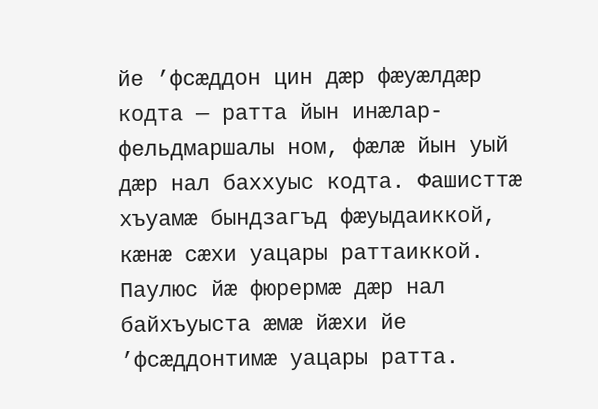йе ’фсæддон цин дæр фæуæлдæр кодта — ратта йын инæлар-фельдмаршалы ном, фæлæ йын уый дæр нал баххуыс кодта. Фашисттæ хъуамæ бындзагъд фæуыдаиккой, кæнæ сæхи уацары раттаиккой. Паулюс йæ фюрермæ дæр нал байхъуыста æмæ йæхи йе ’фсæддонтимæ уацары ратта.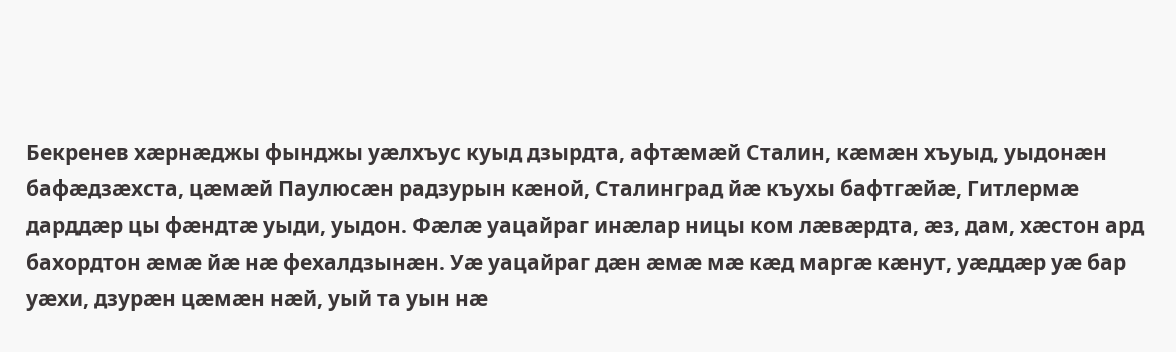Бекренев хæрнæджы фынджы уæлхъус куыд дзырдта, афтæмæй Сталин, кæмæн хъуыд, уыдонæн бафæдзæхста, цæмæй Паулюсæн радзурын кæной, Сталинград йæ къухы бафтгæйæ, Гитлермæ дарддæр цы фæндтæ уыди, уыдон. Фæлæ уацайраг инæлар ницы ком лæвæрдта, æз, дам, хæстон ард бахордтон æмæ йæ нæ фехалдзынæн. Уæ уацайраг дæн æмæ мæ кæд маргæ кæнут, уæддæр уæ бар уæхи, дзурæн цæмæн нæй, уый та уын нæ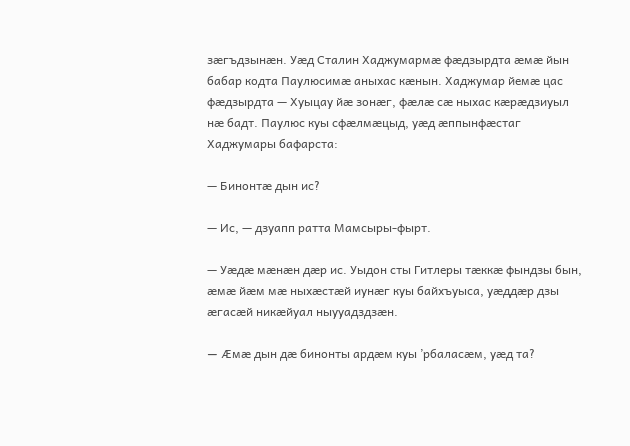зæгъдзынæн. Уæд Сталин Хаджумармæ фæдзырдта æмæ йын бабар кодта Паулюсимæ аныхас кæнын. Хаджумар йемæ цас фæдзырдта — Хуыцау йæ зонæг, фæлæ сæ ныхас кæрæдзиуыл нæ бадт. Паулюс куы сфæлмæцыд, уæд æппынфæстаг Хаджумары бафарста:

— Бинонтæ дын ис?

— Ис, — дзуапп ратта Мамсыры-фырт.

— Уæдæ мæнæн дæр ис. Уыдон сты Гитлеры тæккæ фындзы бын, æмæ йæм мæ ныхæстæй иунæг куы байхъуыса, уæддæр дзы æгасæй никæйуал ныууадздзæн.

— Æмæ дын дæ бинонты ардæм куы ’рбаласæм, уæд та?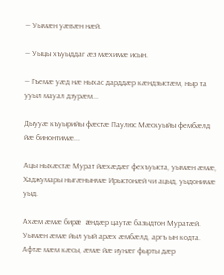— Уымæн уæвæн нæй.

— Уыцы хъуыддаг æз мæхимæ исын.

— Гъемæ уæд нæ ныхас дарддæр кæндзыстæм, ныр та ууыл мауал дзурæм...

Дыууæ къуырийы фæстæ Паулюс Мæскуыйы фембæлд йæ бинонтимæ...

Ацы ныхæстæ Мурат йæхæдæг фехъуыста, уымæн æмæ, Хаджумары ныгæнынмæ Ирыстонæй чи ацыд, уыдонимæ уыд.

Ахæм æмæ бирæ æндæр цаутæ базыдтон Муратæй. Уымæн æмæ йыл уый арæх æмбæлд, аргъ ын кодта. Афтæ мæм кæсы, æмæ йæ иунæг фырты дæр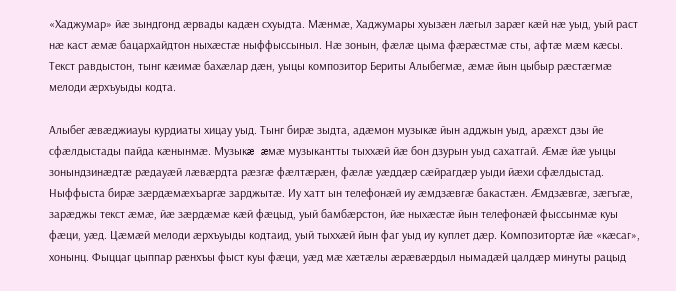«Хаджумар» йæ зындгонд æрвады кадæн схуыдта. Мæнмæ, Хаджумары хуызæн лæгыл зарæг кæй нæ уыд, уый раст нæ каст æмæ бацархайдтон ныхæстæ ныффыссыныл. Нæ зонын, фæлæ цыма фæрæстмæ сты, афтæ мæм кæсы. Текст равдыстон, тынг кæимæ бахæлар дæн, уыцы композитор Бериты Алыбегмæ, æмæ йын цыбыр рæстæгмæ мелоди æрхъуыды кодта.

Алыбег æвæджиауы курдиаты хицау уыд. Тынг бирæ зыдта, адæмон музыкæ йын адджын уыд, арæхст дзы йе сфæлдыстады пайда кæнынмæ. Музыкæ æмæ музыкантты тыххæй йæ бон дзурын уыд сахатгай. Æмæ йæ уыцы зонындзинæдтæ рæдауæй лæвæрдта рæзгæ фæлтæрæн, фæлæ уæддæр сæйрагдæр уыди йæхи сфæлдыстад. Ныффыста бирæ зæрдæмæхъаргæ зарджытæ. Иу хатт ын телефонæй иу æмдзæвгæ бакастæн. Æмдзæвгæ, зæгъгæ, зарæджы текст æмæ, йæ зæрдæмæ кæй фæцыд, уый бамбæрстон, йæ ныхæстæ йын телефонæй фыссынмæ куы фæци, уæд. Цæмæй мелоди æрхъуыды кодтаид, уый тыххæй йын фаг уыд иу куплет дæр. Композитортæ йæ «кæсаг», хонынц. Фыццаг цыппар рæнхъы фыст куы фæци, уæд мæ хæтæлы æрæвæрдыл нымадæй цалдæр минуты рацыд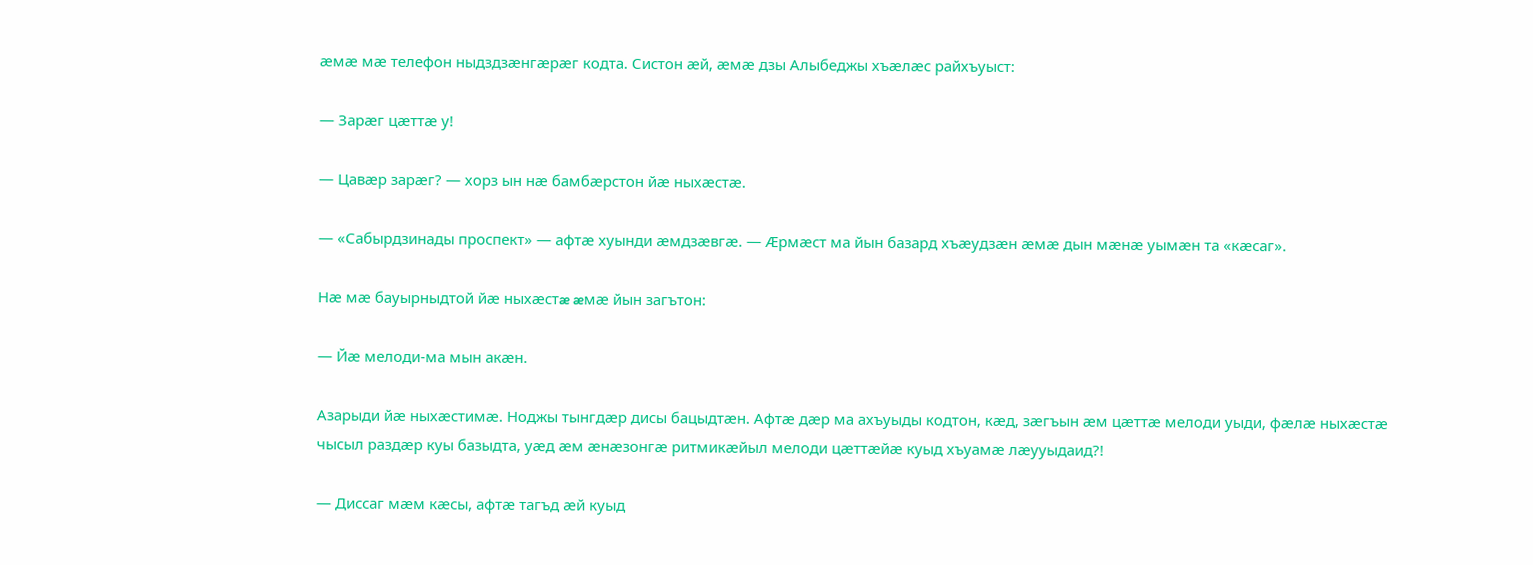æмæ мæ телефон ныдздзæнгæрæг кодта. Систон æй, æмæ дзы Алыбеджы хъæлæс райхъуыст:

— Зарæг цæттæ у!

— Цавæр зарæг? — хорз ын нæ бамбæрстон йæ ныхæстæ.

— «Сабырдзинады проспект» — афтæ хуынди æмдзæвгæ. — Æрмæст ма йын базард хъæудзæн æмæ дын мæнæ уымæн та «кæсаг».

Нæ мæ бауырныдтой йæ ныхæстæ æмæ йын загътон:

— Йæ мелоди-ма мын акæн.

Азарыди йæ ныхæстимæ. Ноджы тынгдæр дисы бацыдтæн. Афтæ дæр ма ахъуыды кодтон, кæд, зæгъын æм цæттæ мелоди уыди, фæлæ ныхæстæ чысыл раздæр куы базыдта, уæд æм æнæзонгæ ритмикæйыл мелоди цæттæйæ куыд хъуамæ лæууыдаид?!

— Диссаг мæм кæсы, афтæ тагъд æй куыд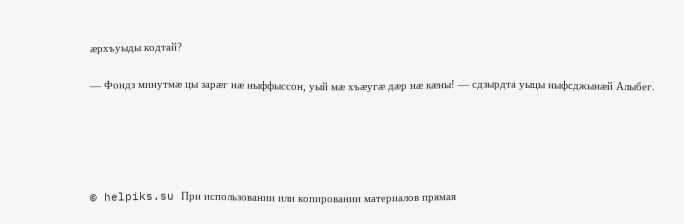æрхъуыды кодтай?

— Фондз минутмæ цы зарæг нæ ныффыссон, уый мæ хъæугæ дæр нæ кæны! — сдзырдта уыцы ныфсджынæй Алыбег.





© helpiks.su При использовании или копировании материалов прямая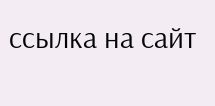ссылка на сайт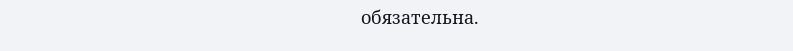обязательна.